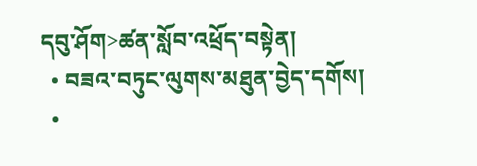དབུ་ཤོག>ཚན་སློབ་འཕྲོད་བསྟེན།
  • བཟའ་བཏུང་ལུགས་མཐུན་བྱེད་དགོས།
  •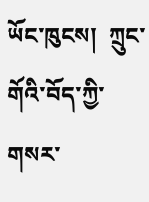ཡོང་ཁུངས།  ཀྲུང་གོའི་བོད་ཀྱི་གསར་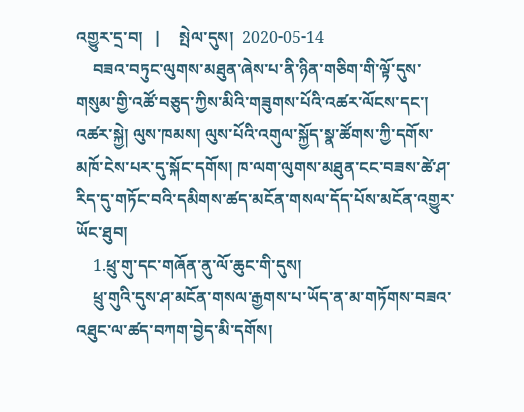འགྱུར་དྲ་བ།   |     སྤེལ་དུས།  2020-05-14
    བཟའ་བཏུང་ལུགས་མཐུན་ཞེས་པ་ནི་ཉིན་གཅིག་གི་ལྟོ་དུས་གསུམ་གྱི་འཚོ་བཅུད་ཀྱིས་མིའི་གཟུགས་པོའི་འཚར་ལོངས་དང་། འཚར་སྐྱེ། ལུས་ཁམས། ལུས་པོའི་འགུལ་སྐྱོད་སྣ་ཚོགས་ཀྱི་དགོས་མཁོ་ངེས་པར་དུ་སྐོང་དགོས། ཁ་ལག་ལུགས་མཐུན་ངང་བཟས་ཚེ་ཤ་རིད་དུ་གཏོང་བའི་དམིགས་ཚད་མངོན་གསལ་དོད་པོས་མངོན་འགྱུར་ཡོང་ཐུབ།
    1.ཕྲུ་གུ་དང་གཞོན་ནུ་ལོ་ཆུང་གི་དུས།
    ཕྲུ་གུའི་དུས་ཤ་མངོན་གསལ་རྒྱགས་པ་ཡོད་ན་མ་གཏོགས་བཟའ་འཐུང་ལ་ཚད་བཀག་བྱེད་མི་དགོས།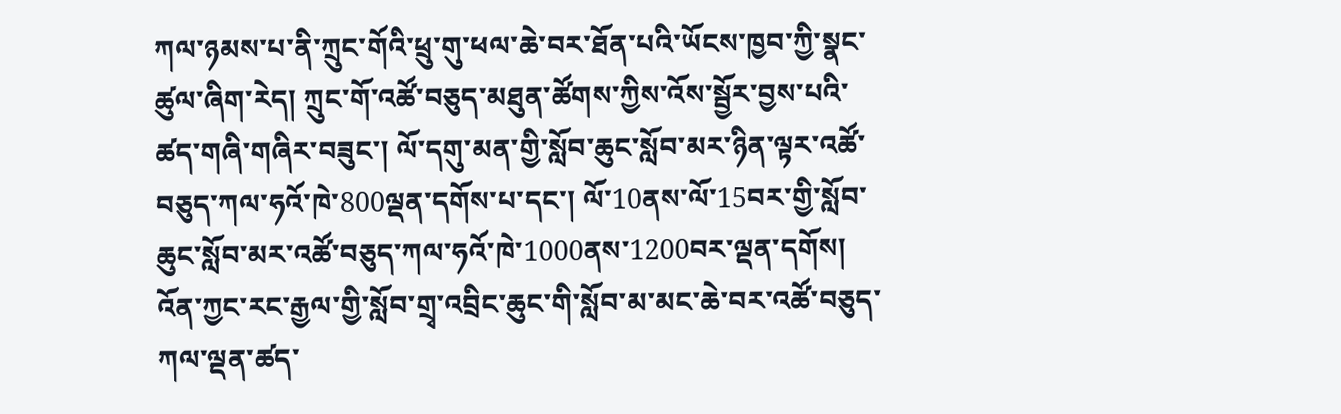ཀལ་ཉམས་པ་ནི་ཀྲུང་གོའི་ཕྲུ་གུ་ཕལ་ཆེ་བར་ཐོན་པའི་ཡོངས་ཁྱབ་ཀྱི་སྣང་ཚུལ་ཞིག་རེད། ཀྲུང་གོ་འཚོ་བཅུད་མཐུན་ཚོགས་ཀྱིས་འོས་སྦྱོར་བྱས་པའི་ཚད་གཞི་གཞིར་བཟུང་། ལོ་དགུ་མན་གྱི་སློབ་ཆུང་སློབ་མར་ཉིན་ལྟར་འཚོ་བཅུད་ཀལ་ཧའོ་ཁེ་800ལྡན་དགོས་པ་དང་། ལོ་10ནས་ལོ་15བར་གྱི་སློབ་ཆུང་སློབ་མར་འཚོ་བཅུད་ཀལ་ཧའོ་ཁེ་1000ནས་1200བར་ལྡན་དགོས། འོན་ཀྱང་རང་རྒྱལ་གྱི་སློབ་གྲྭ་འབྲིང་ཆུང་གི་སློབ་མ་མང་ཆེ་བར་འཚོ་བཅུད་ཀལ་ལྡན་ཚད་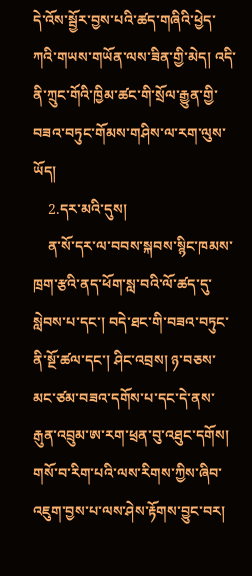དེ་འོས་སྦྱོར་བྱས་པའི་ཚད་གཞིའི་ཕྱེད་ཀའི་གཡས་གཡོན་ལས་ཟིན་གྱི་མེད། འདི་ནི་ཀྲུང་གོའི་ཁྱིམ་ཚང་གི་སྲོལ་རྒྱུན་གྱི་བཟའ་བཏུང་གོམས་གཤིས་ལ་རག་ལུས་ཡོད།
    2.དར་མའི་དུས།
    ན་སོ་དར་ལ་བབས་སྐབས་སྙིང་ཁམས་ཁྲག་རྩའི་ནད་ཕོག་སླ་བའི་ལོ་ཚད་དུ་སླེབས་པ་དང་། བདེ་ཐང་གི་བཟའ་བཏུང་ནི་སྔོ་ཚལ་དང་། ཤིང་འབྲས། ཉ་བཅས་མང་ཙམ་བཟའ་དགོས་པ་དང་དེ་ནས་རྒུན་འབྲུམ་ཨ་རག་ཕྲན་བུ་འཐུང་དགོས། གསོ་བ་རིག་པའི་ལས་རིགས་ཀྱིས་ཞིབ་འཇུག་བྱས་པ་ལས་ཤེས་རྟོགས་བྱུང་བར།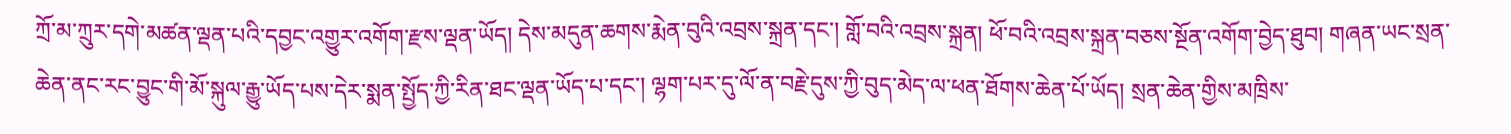ཀྲོ་མ་ཀྲུར་དགེ་མཚན་ལྡན་པའི་དབྱང་འགྱུར་འགོག་རྫས་ལྡན་ཡོད། དེས་མདུན་ཆགས་རྨེན་བུའི་འབྲས་སྐྲན་དང་། གློ་བའི་འབྲས་སྐྲན། ཕོ་བའི་འབྲས་སྐྲན་བཅས་སྔོན་འགོག་བྱེད་ཐུབ། གཞན་ཡང་སྲན་ཆེན་ནང་རང་བྱུང་གི་མོ་སྐུལ་རྒྱུ་ཡོད་པས་དེར་སྨན་སྤྱོད་ཀྱི་རིན་ཐང་ལྡན་ཡོད་པ་དང་། ལྷག་པར་དུ་ལོ་ན་བརྗེ་དུས་ཀྱི་བུད་མེད་ལ་ཕན་ཐོགས་ཆེན་པོ་ཡོད། སྲན་ཆེན་གྱིས་མཁྲིས་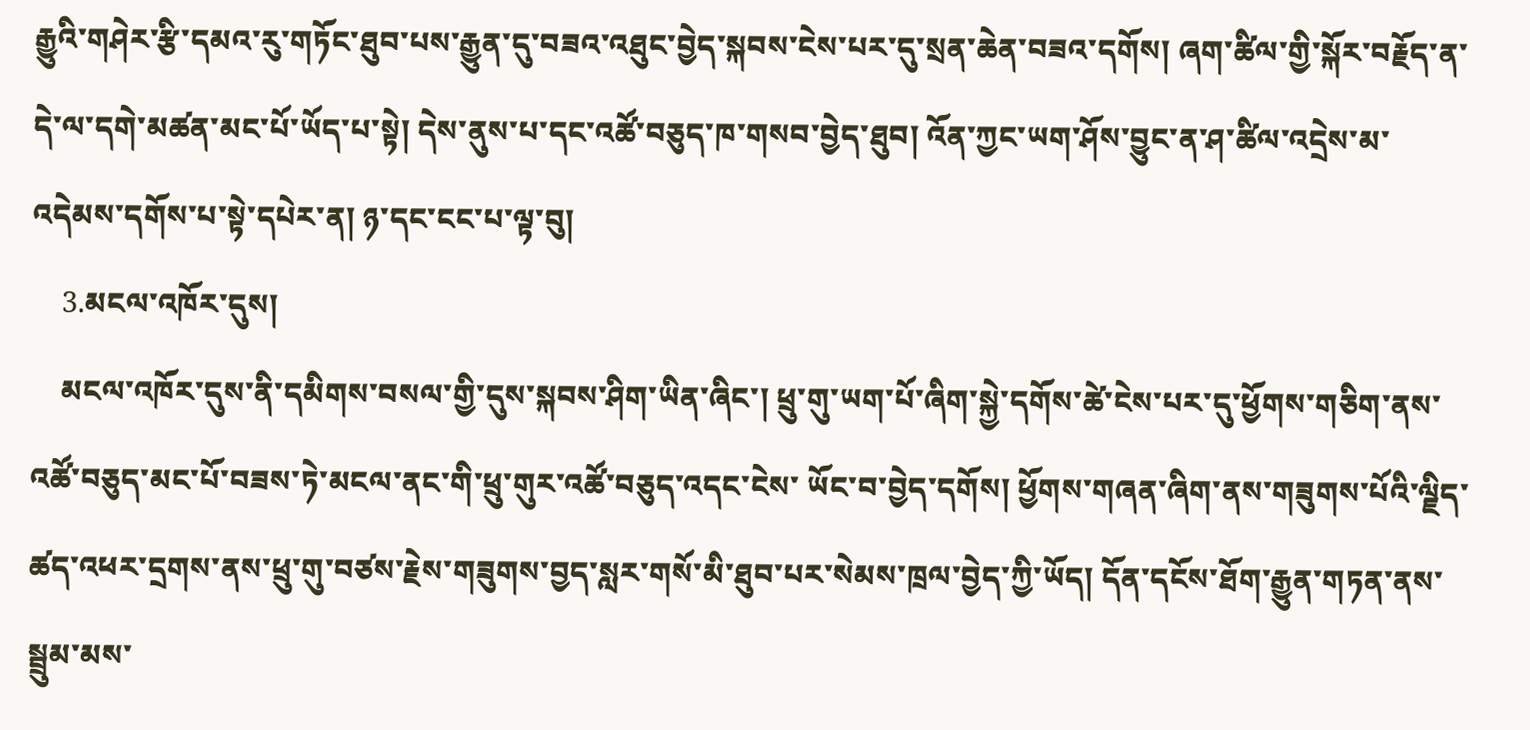རྒྱུའི་གཤེར་རྩི་དམའ་རུ་གཏོང་ཐུབ་པས་རྒྱུན་དུ་བཟའ་འཐུང་བྱེད་སྐབས་ངེས་པར་དུ་སྲན་ཆེན་བཟའ་དགོས། ཞག་ཚིལ་གྱི་སྐོར་བརྗོད་ན་དེ་ལ་དགེ་མཚན་མང་པོ་ཡོད་པ་སྟེ། དེས་ནུས་པ་དང་འཚོ་བཅུད་ཁ་གསབ་བྱེད་ཐུབ། འོན་ཀྱང་ཡག་ཤོས་བྱུང་ན་ཤ་ཚིལ་འདྲེས་མ་འདེམས་དགོས་པ་སྟེ་དཔེར་ན། ཉ་དང་ངང་པ་ལྟ་བུ།
    3.མངལ་འཁོར་དུས།
    མངལ་འཁོར་དུས་ནི་དམིགས་བསལ་གྱི་དུས་སྐབས་ཤིག་ཡིན་ཞིང་། ཕྲུ་གུ་ཡག་པོ་ཞིག་སྐྱེ་དགོས་ཚེ་ངེས་པར་དུ་ཕྱོགས་གཅིག་ནས་འཚོ་བཅུད་མང་པོ་བཟས་ཏེ་མངལ་ནང་གི་ཕྲུ་གུར་འཚོ་བཅུད་འདང་ངེས་ ཡོང་བ་བྱེད་དགོས། ཕྱོགས་གཞན་ཞིག་ནས་གཟུགས་པོའི་ལྗིད་ཚད་འཕར་དྲགས་ནས་ཕྲུ་གུ་བཙས་རྗེས་གཟུགས་བྱད་སླར་གསོ་མི་ཐུབ་པར་སེམས་ཁྲལ་བྱེད་ཀྱི་ཡོད། དོན་དངོས་ཐོག་རྒྱུན་གཏན་ནས་སྦྲུམ་མས་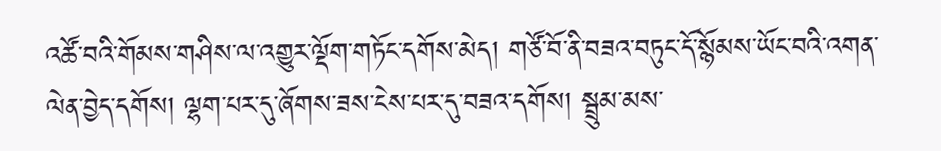འཚོ་བའི་གོམས་གཤིས་ལ་འགྱུར་ལྡོག་གཏོང་དགོས་མེད། གཙོ་བོ་ནི་བཟའ་བཏུང་དོ་སྙོམས་ཡོང་བའི་འགན་ལེན་བྱེད་དགོས། ལྷག་པར་དུ་ཞོགས་ཟས་ངེས་པར་དུ་བཟའ་དགོས། སྦྲུམ་མས་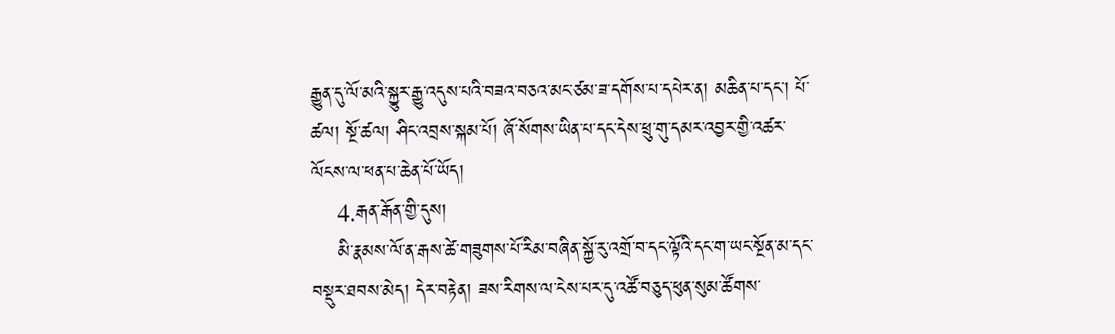རྒྱུན་དུ་ལོ་མའི་སྐྱུར་རྒྱུ་འདུས་པའི་བཟའ་བཅའ་མང་ཙམ་ཟ་དགོས་པ་དཔེར་ན། མཆིན་པ་དང་། པོ་ཚལ། སྔོ་ཚལ། ཤིང་འབྲས་སྐམ་པོ། ཞོ་སོགས་ཡིན་པ་དང་དེས་ཕྲུ་གུ་དམར་འབྱར་གྱི་འཚར་ལོངས་ལ་ཕན་པ་ཆེན་པོ་ཡོད།
    4.རྒན་རྒོན་གྱི་དུས།
    མི་རྣམས་ལོ་ན་རྒས་ཚེ་གཟུགས་པོ་རིམ་བཞིན་སྐྱོ་རུ་འགྲོ་བ་དང་ལྟོའི་དང་ག་ཡང་སྔོན་མ་དང་བསྡུར་ཐབས་མེད། དེར་བརྟེན། ཟས་རིགས་ལ་ངེས་པར་དུ་འཚོ་བཅུད་ཕུན་སུམ་ཚོགས་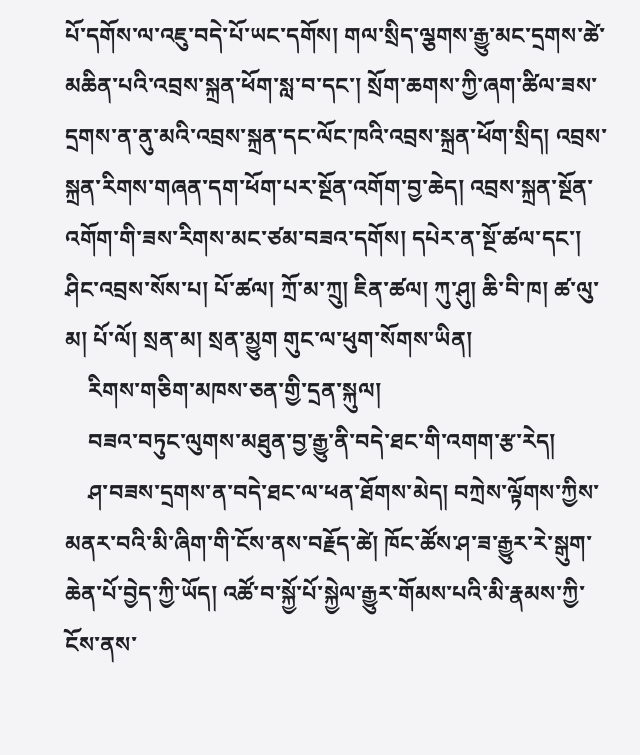པོ་དགོས་ལ་འཇུ་བདེ་པོ་ཡང་དགོས། གལ་སྲིད་ལྕགས་རྒྱུ་མང་དྲགས་ཚེ་མཆིན་པའི་འབྲས་སྐྲན་ཕོག་སླ་བ་དང་། སྲོག་ཆགས་ཀྱི་ཞག་ཚིལ་ཟས་དྲགས་ན་ནུ་མའི་འབྲས་སྐྲན་དང་ལོང་ཁའི་འབྲས་སྐྲན་ཕོག་སྲིད། འབྲས་སྐྲན་རིགས་གཞན་དག་ཕོག་པར་སྔོན་འགོག་བྱ་ཆེད། འབྲས་སྐྲན་སྔོན་འགོག་གི་ཟས་རིགས་མང་ཙམ་བཟའ་དགོས། དཔེར་ན་སྔོ་ཚལ་དང་། ཤིང་འབྲས་སོས་པ། པོ་ཚལ། ཀྲོ་མ་ཀྲུ། ཇིན་ཚལ། ཀུ་ཤུ། ཆི་བི་ཁ། ཚ་ལུ་མ། པོ་ལོ། སྲན་མ། སྲན་མྱུག གུང་ལ་ཕུག་སོགས་ཡིན།
    རིགས་གཅིག་མཁས་ཅན་གྱི་དྲན་སྐུལ།
    བཟའ་བཏུང་ལུགས་མཐུན་བྱ་རྒྱུ་ནི་བདེ་ཐང་གི་འགག་རྩ་རེད།
    ཤ་བཟས་དྲགས་ན་བདེ་ཐང་ལ་ཕན་ཐོགས་མེད། བཀྲེས་ལྟོགས་ཀྱིས་མནར་བའི་མི་ཞིག་གི་ངོས་ནས་བརྗོད་ཚེ། ཁོང་ཚོས་ཤ་ཟ་རྒྱུར་རེ་སྒུག་ཆེན་པོ་བྱེད་ཀྱི་ཡོད། འཚོ་བ་སྐྱོ་པོ་སྐྱེལ་རྒྱུར་གོམས་པའི་མི་རྣམས་ཀྱི་ངོས་ནས་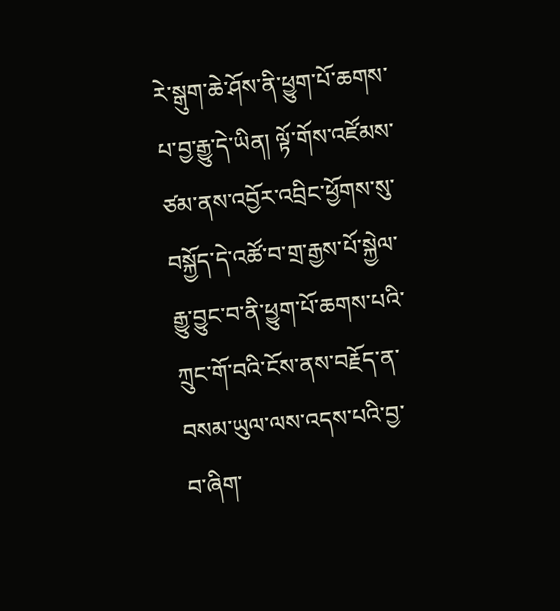རེ་སྒུག་ཆེ་ཤོས་ནི་ཕྱུག་པོ་ཆགས་པ་བྱ་རྒྱུ་དེ་ཡིན། ལྟོ་གོས་འཛོམས་ཙམ་ནས་འབྱོར་འབྲིང་ཕྱོགས་སུ་བསྐྱོད་དེ་འཚོ་བ་གྲ་རྒྱས་པོ་སྐྱེལ་རྒྱུ་བྱུང་བ་ནི་ཕྱུག་པོ་ཆགས་པའི་ཀྲུང་གོ་བའི་ངོས་ནས་བརྗོད་ན་བསམ་ཡུལ་ལས་འདས་པའི་བྱ་བ་ཞིག་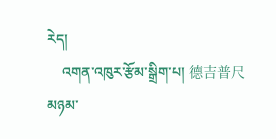རེད།
    འགན་འཁུར་རྩོམ་སྒྲིག་པ། 德吉普尺
མཉམ་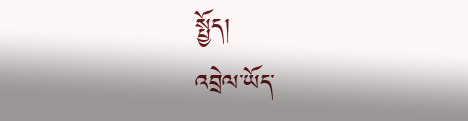སྤྱོད།
འབྲེལ་ཡོད་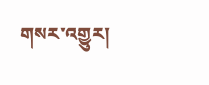གསར་འགྱུར།